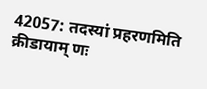42057: तदस्यां प्रहरणमिति क्रीडायाम् णः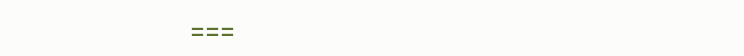===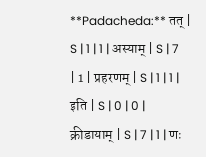**Padacheda:** तत् | S | 1 | 1 | अस्याम् | S | 7 | 1 | प्रहरणम् | S | 1 | 1 | इति | S | 0 | 0 | क्रीडायाम् | S | 7 | 1 | णः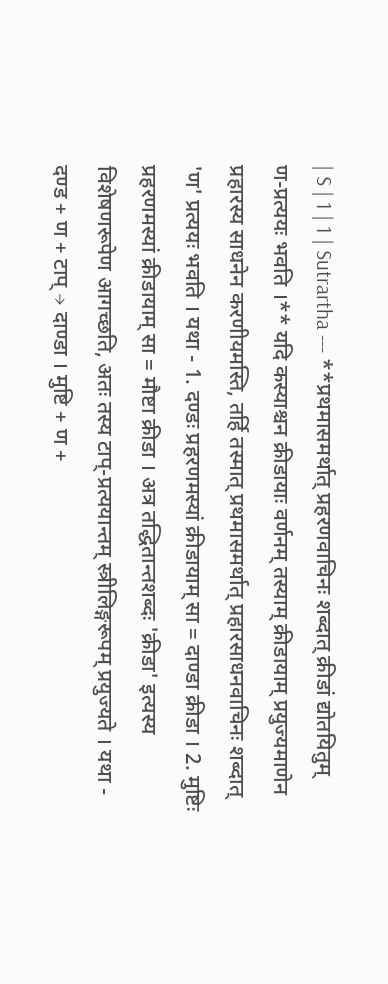| S | 1 | 1 | Sutrartha --- **प्रथमासमर्थात् प्रहरणवाचिनः शब्दात् क्रीडां द्योतयितुम् ण-प्रत्ययः भवति ।** यदि कस्याश्चन क्रीडायाः वर्णनम् तस्याम् क्रीडायाम् प्रयुज्यमाणेन प्रहारस्य साधनेन करणीयमस्ति, तर्हि तस्मात् प्रथमासमर्थात् प्रहारसाधनवाचिनः शब्दात् 'ण' प्रत्ययः भवति । यथा - 1. दण्डः प्रहरणमस्यां क्रीडायाम् सा = दाण्डा क्रीडा । 2. मुष्टिः प्रहरणमस्यां क्रीडायाम् सा = मौष्टा क्रीडा । अत्र तद्धितान्तशब्दः 'क्रीडा' इत्यस्य विशेषणरूपेण आगच्छति, अतः तस्य टाप्-प्रत्ययान्तम् स्त्रीलिङ्गरूपम् प्रयुज्यते । यथा - दण्ड + ण + टाप् → दाण्डा । मुष्टि + ण +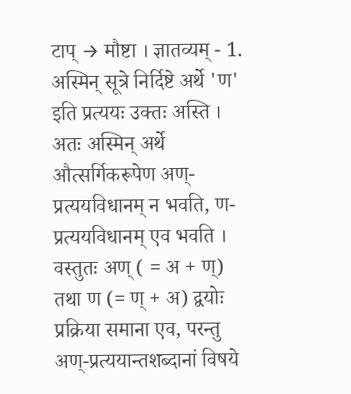टाप् → मौष्टा । ज्ञातव्यम् - 1. अस्मिन् सूत्रे निर्दिष्टे अर्थे 'ण' इति प्रत्ययः उक्तः अस्ति । अतः अस्मिन् अर्थे औत्सर्गिकरूपेण अण्-प्रत्ययविधानम् न भवति, ण-प्रत्ययविधानम् एव भवति । वस्तुतः अण् ( = अ + ण्) तथा ण (= ण् + अ) द्वयोः प्रक्रिया समाना एव, परन्तु अण्-प्रत्ययान्तशब्दानां विषये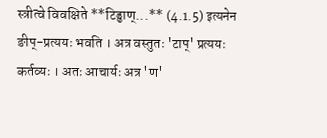स्त्रीत्वे विवक्षिते **टिड्ढाण्...** (4.1.5) इत्यनेन ङीप्-प्रत्ययः भवति । अत्र वस्तुतः 'टाप्' प्रत्ययः कर्तव्यः । अतः आचार्यः अत्र 'ण'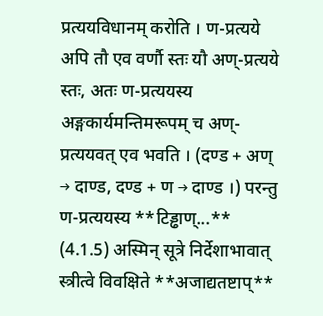प्रत्ययविधानम् करोति । ण-प्रत्यये अपि तौ एव वर्णौ स्तः यौ अण्-प्रत्यये स्तः, अतः ण-प्रत्ययस्य अङ्गकार्यमन्तिमरूपम् च अण्-प्रत्ययवत् एव भवति । (दण्ड + अण् → दाण्ड, दण्ड + ण → दाण्ड ।) परन्तु ण-प्रत्ययस्य **टिड्ढाण्...** (4.1.5) अस्मिन् सूत्रे निर्देशाभावात् स्त्रीत्वे विवक्षिते **अजाद्यतष्टाप्**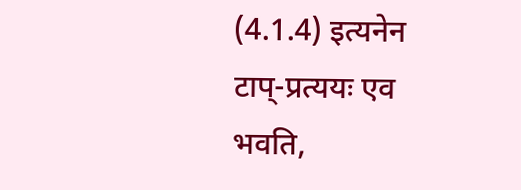(4.1.4) इत्यनेन टाप्-प्रत्ययः एव भवति,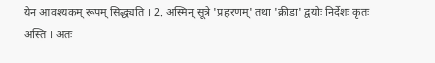येन आवश्यकम् रूपम् सिद्ध्यति । 2. अस्मिन् सूत्रे 'प्रहरणम्' तथा 'क्रीडा' द्वयोः निर्देशः कृतः अस्ति । अतः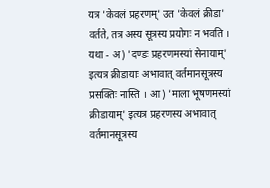यत्र 'केवलं प्रहरणम्' उत 'केवलं क्रीडा' वर्तते, तत्र अस्य सूत्रस्य प्रयोगः न भवति । यथा - अ) 'दण्डः प्रहरणमस्यां सेनायाम्' इत्यत्र क्रीडायाः अभावात् वर्तमानसूत्रस्य प्रसक्तिः नास्ति । आ) 'माला भूषणमस्यां क्रीडायाम्' इत्यत्र प्रहरणस्य अभावात् वर्तमानसूत्रस्य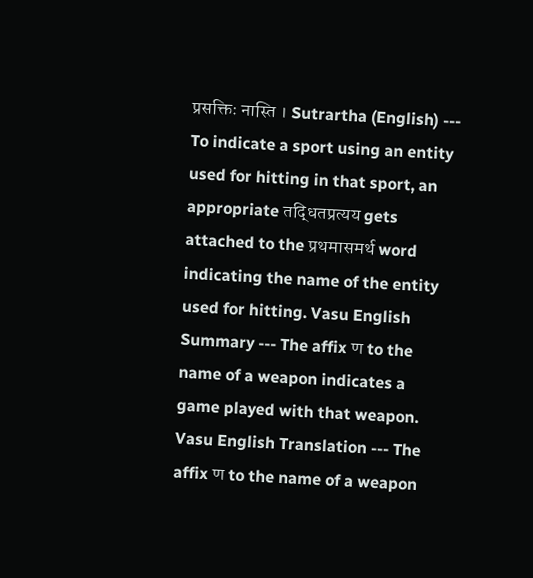प्रसक्तिः नास्ति । Sutrartha (English) --- To indicate a sport using an entity used for hitting in that sport, an appropriate तद्धितप्रत्यय gets attached to the प्रथमासमर्थ word indicating the name of the entity used for hitting. Vasu English Summary --- The affix ण to the name of a weapon indicates a game played with that weapon. Vasu English Translation --- The affix ण to the name of a weapon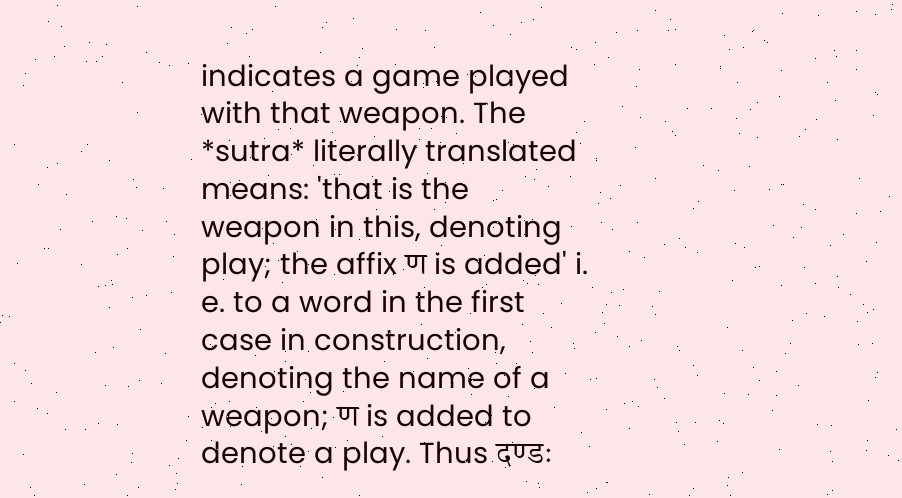indicates a game played with that weapon. The *sutra* literally translated means: 'that is the weapon in this, denoting play; the affix ण is added' i. e. to a word in the first case in construction, denoting the name of a weapon; ण is added to denote a play. Thus दण्डः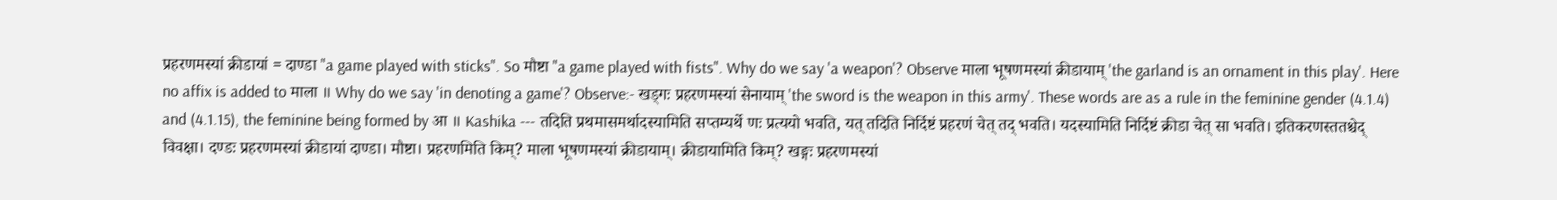प्रहरणमस्यां क्रीडायां = दाण्डा "a game played with sticks". So मौष्टा "a game played with fists". Why do we say 'a weapon'? Observe माला भूषणमस्यां क्रीडायाम् 'the garland is an ornament in this play'. Here no affix is added to माला ॥ Why do we say 'in denoting a game'? Observe:- खड्गः प्रहरणमस्यां सेनायाम् 'the sword is the weapon in this army'. These words are as a rule in the feminine gender (4.1.4) and (4.1.15), the feminine being formed by आ ॥ Kashika --- तदिति प्रथमासमर्थादस्यामिति सप्तम्यर्थे णः प्रत्ययो भवति, यत् तदिति निर्दिष्टं प्रहरणं चेत् तद् भवति। यदस्यामिति निर्दिष्टं क्रीडा चेत् सा भवति। इतिकरणस्ततश्चेद् विवक्षा। दण्डः प्रहरणमस्यां क्रीडायां दाण्डा। मौष्टा। प्रहरणमिति किम्? माला भूषणमस्यां क्रीडायाम्। क्रीडायामिति किम्? खङ्गः प्रहरणमस्यां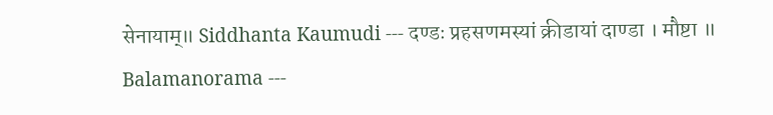सेनायाम्॥ Siddhanta Kaumudi --- दण्डः प्रहसणमस्यां क्रीडायां दाण्डा । मौष्टा ॥ Balamanorama ---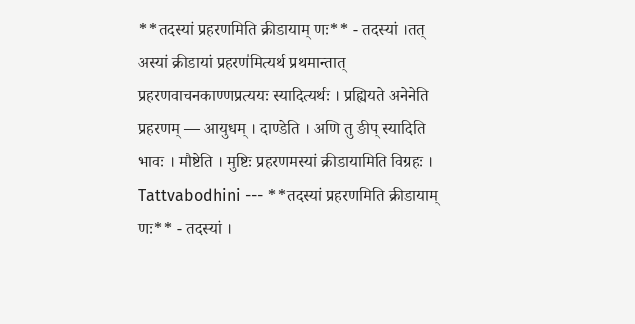**तदस्यां प्रहरणमिति क्रीडायाम् णः** - तदस्यां ।तत् अस्यां क्रीडायां प्रहरण॑मित्यर्थ प्रथमान्तात् प्रहरणवाचनकाण्णप्रत्ययः स्यादित्यर्थः । प्रह्यियते अनेनेति प्रहरणम् — आयुधम् । दाण्डेति । अणि तु ङीप् स्यादिति भावः । मौष्टेति । मुष्टिः प्रहरणमस्यां क्रीडायामिति विग्रहः । Tattvabodhini --- **तदस्यां प्रहरणमिति क्रीडायाम् णः** - तदस्यां ।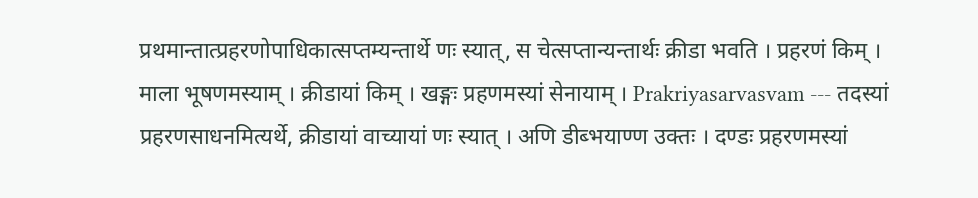प्रथमान्तात्प्रहरणोपाधिकात्सप्तम्यन्तार्थे णः स्यात्, स चेत्सप्तान्यन्तार्थः क्रीडा भवति । प्रहरणं किम् । माला भूषणमस्याम् । क्रीडायां किम् । खङ्गः प्रहणमस्यां सेनायाम् । Prakriyasarvasvam --- तदस्यां प्रहरणसाधनमित्यर्थे, क्रीडायां वाच्यायां णः स्यात् । अणि डीब्भयाण्ण उक्तः । दण्डः प्रहरणमस्यां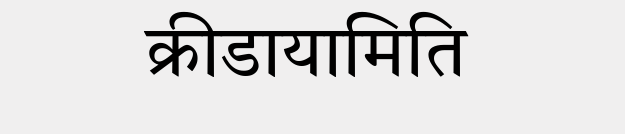क्रीडायामिति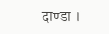दाण्डा ।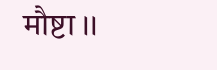मौष्टा ।।